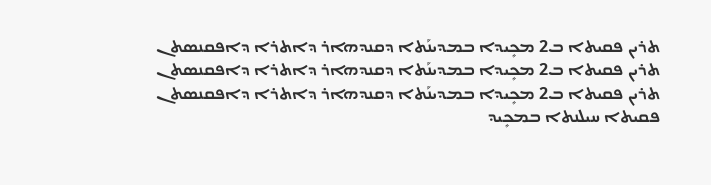ܬܪܝܢ ܦܩܝܬܐ ܒ2 ܡܟܻܝܕܐ ܒܡܕܝܢܰܬܐ ܕܩܢܕܗܐܪ ܕܐܬܪܐ ܕܐܦܩܢܣܬܢ
ܬܪܝܢ ܦܩܝܬܐ ܒ2 ܡܟܻܝܕܐ ܒܡܕܝܢܰܬܐ ܕܩܢܕܗܐܪ ܕܐܬܪܐ ܕܐܦܩܢܣܬܢ
ܬܪܝܢ ܦܩܝܬܐ ܒ2 ܡܟܻܝܕܐ ܒܡܕܝܢܰܬܐ ܕܩܢܕܗܐܪ ܕܐܬܪܐ ܕܐܦܩܢܣܬܢ
ܦܩܝܬܐ ܚܝܠܢܬܐ ܒܡܟܻܝܕ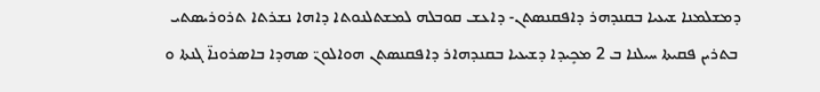ܕܡܫܠܡܢܐ ܫܝܥܝܐ ܒܩܢܕܗܪ ܕܐܦܩܢܣܬܢ- ܕܐܥܫ ܩܘܒܠܗ ܠܡܫܬܠܢܘܬܐ ܕܐܗܐ ܢܫܪܬܐ ܬܪܘܪܝܣܬܝ
 ܒܬܪܝܢ ܦܩܝܬܐ ܚܝܠܢܐ ܒ 2 ܡܟܻܝܕܐ ܕܫܝܥܝܐ ܒܩܢܕܗܐܪ ܕܐܦܩܢܣܬܢ ܗܘܐܠܘܢ̈ ܣܗܕܐ ܒܐܣܪܘܢܐ̈ ܓܢܬܐ ܘ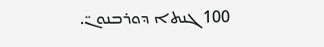100 ܓܢܬܐ ܕܘܪܒܢܘܢ̈.